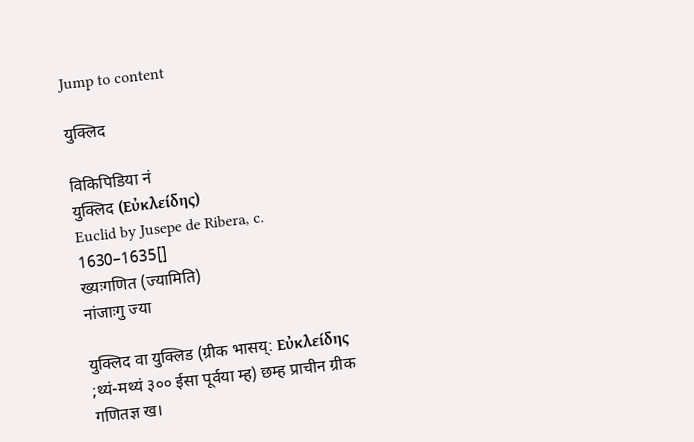Jump to content

युक्लिद

विकिपिडिया नं
युक्लिद (Εὐκλείδης)
Euclid by Jusepe de Ribera, c. 1630–1635[]
ख्यःगणित (ज्यामिति)
नांजाःगु ज्या

युक्लिद वा युक्लिड (ग्रीक भासय्: Εὐκλείδης ;थ्यं-मथ्यं ३०० ईसा पूर्वया म्ह) छम्ह प्राचीन ग्रीक गणितज्ञ ख।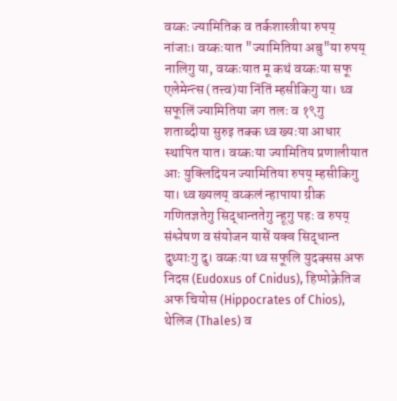वय्कः ज्यामितिक व तर्कशास्त्रीया रुपय् नांजाः। वय्कःयात "ज्यामितिया अबु"या रुपय् नालिगु या, वय्कःयात मू कथं वय्कःया सफू एलेमेन्त्स (तत्त्व)या निंतिं म्हसीकिगु या। थ्व सफूलिं ज्यामितिया जग तलः व १९गु शताब्दीया सुरुइ तक्क थ्व ख्यःया आधार स्थापित यात। वय्कःया ज्यामितिय प्रणालीयात आः युक्लिदियन ज्यामितिया रुपय् म्हसीकिगु या। थ्व ख्यलय् वय्कलं न्हापाया ग्रीक गणितज्ञतेगु सिद्धान्ततेगु न्हूगु पहः व रुपय् संश्लेषण व संयोजन यासें यक्व सिद्धान्त दुथ्याःगु दु। वय्कःया थ्व सफूलि युदक्सस अफ निदस (Eudoxus of Cnidus), हिप्पोक्रेतिज अफ चियोस (Hippocrates of Chios), थेलिज (Thales) व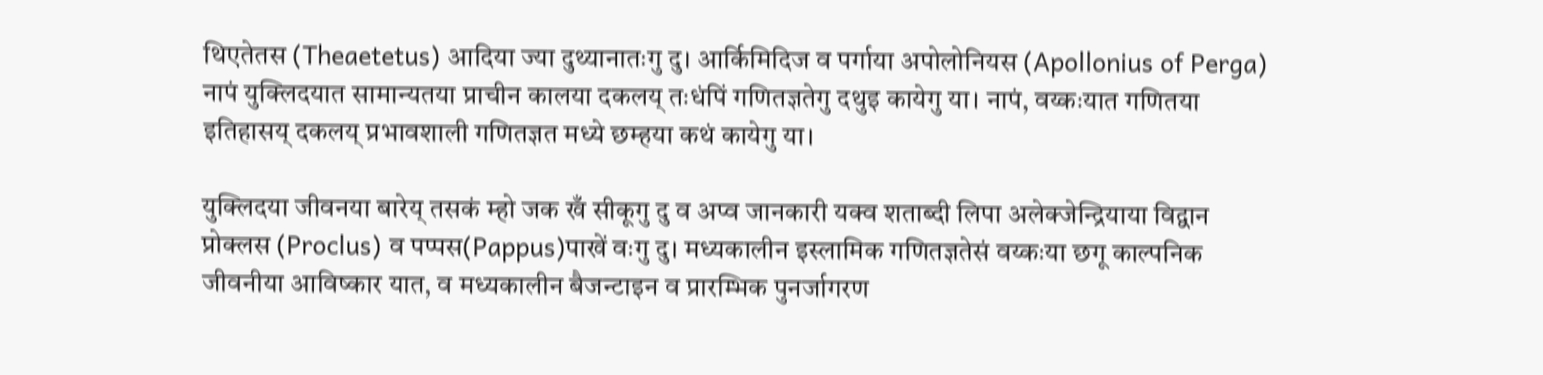थिएतेतस (Theaetetus) आदिया ज्या दुथ्यानातःगु दु। आर्किमिदिज व पर्गाया अपोलोनियस (Apollonius of Perga) नापं युक्लिदयात सामान्यतया प्राचीन कालया दकलय् तःधंपिं गणितज्ञतेगु दथुइ कायेगु या। नापं, वय्कःयात गणितया इतिहासय् दकलय् प्रभावशाली गणितज्ञत मध्ये छम्हया कथं कायेगु या।

युक्लिदया जीवनया बारेय् तसकं म्हो जक खँ सीकूगु दु व अप्व जानकारी यक्व शताब्दी लिपा अलेक्जेन्द्रियाया विद्वान प्रोक्लस (Proclus) व पप्पस(Pappus)पाखें वःगु दु। मध्यकालीन इस्लामिक गणितज्ञतेसं वय्कःया छगू काल्पनिक जीवनीया आविष्कार यात, व मध्यकालीन बैजन्टाइन व प्रारम्भिक पुनर्जागरण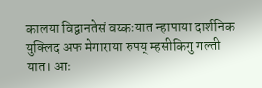कालया विद्वानतेसं वय्कःयात न्हापाया दार्शनिक युक्लिद अफ मेगाराया रुपय् म्हसीकिगु गल्ती यात। आः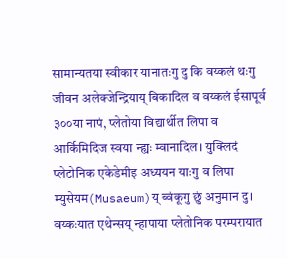सामान्यतया स्वीकार यानातःगु दु कि वय्कलं थःगु जीवन अलेक्जेन्द्रियाय् बिकादिल व वय्कलं ईसापूर्व ३००या नापं, प्लेतोया विद्यार्थीत लिपा व आर्किमिदिज स्वया न्ह्यः म्वानादिल। युक्लिदं प्लेटोनिक एकेडेमीइ अध्ययन याःगु व लिपा म्युसेयम(Musaeum)य् ब्वंकूगु छुं अनुमान दु। वय्कःयात एथेन्सय् न्हापाया प्लेतोनिक परम्परायात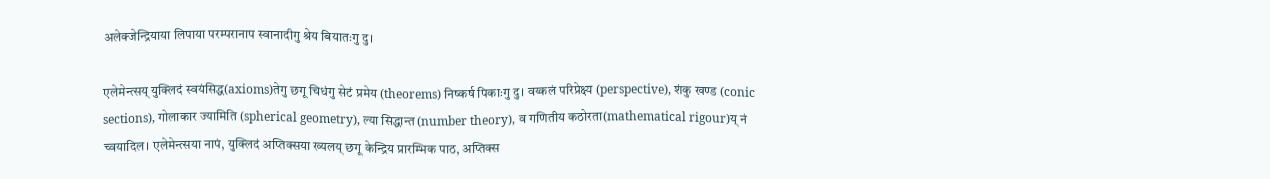अलेक्जेन्द्रियाया लिपाया परम्परानाप स्वानादीगु श्रेय बियातःगु दु।

एलेमेन्त्सय् युक्लिदं स्वयंसिद्ध(axioms)तेगु छगू चिधंगु सेटं प्रमेय (theorems) निष्कर्ष पिकाःगु दु। वय्कलं परिप्रेक्ष्य (perspective), शंकु खण्ड (conic sections), गोलाकार ज्यामिति (spherical geometry), ल्या सिद्धान्त (number theory), व गणितीय कठोरता(mathematical rigour)य् नं च्वयादिल। एलेमेन्त्सया नापं, युक्लिदं अप्तिक्सया ख्यलय् छगू केन्द्रिय प्रारम्भिक पाठ, अप्तिक्स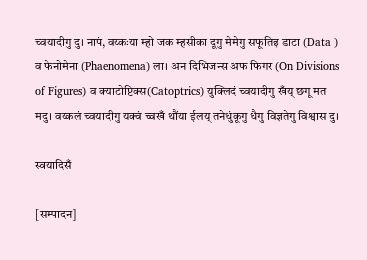च्वयादीगु दु। नापं, वय्कःया म्हो जक म्हसीका दूगु मेमेगु सफूतिइ डाटा (Data ) व फेनोमेना (Phaenomena) ला। अन दिभिजन्स अफ फिगर (On Divisions of Figures) व क्याटोप्टिक्स(Catoptrics) युक्लिदं च्वयादीगु खँय् छगू मत मदु। वय्कलं च्वयादीगु यक्वं च्वखँ थौंया ईलय् तनेधुंकूगु धैगु विज्ञतेगु विश्वास दु।

स्वयादिसँ

[सम्पादन]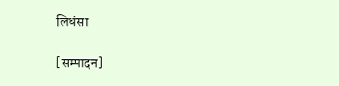लिधंसा

[सम्पादन]